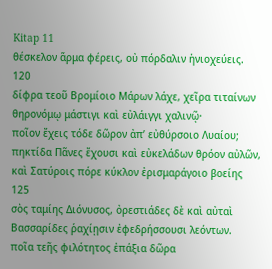Kitap 11
θέσκελον ἅρμα φέρεις, οὐ πόρδαλιν ἡνιοχεύεις.
120
δίφρα τεοῦ Βρομίοιο Μάρων λάχε, χεῖρα τιταίνων
θηρονόμῳ μάστιγι καὶ εὐλάιγγι χαλινῷ·
ποῖον ἔχεις τόδε δῶρον ἀπʼ εὐθύρσοιο Λυαίου;
πηκτίδα Πᾶνες ἔχουσι καὶ εὐκελάδων θρόον αὐλῶν,
καὶ Σατύροις πόρε κύκλον ἐρισμαράγοιο βοείης
125
σὸς ταμίης Διόνυσος, ὀρεστιάδες δὲ καὶ αὐταὶ
Βασσαρίδες ῥαχίῃσιν ἐφεδρήσσουσι λεόντων.
ποῖα τεῆς φιλότητος ἐπάξια δῶρα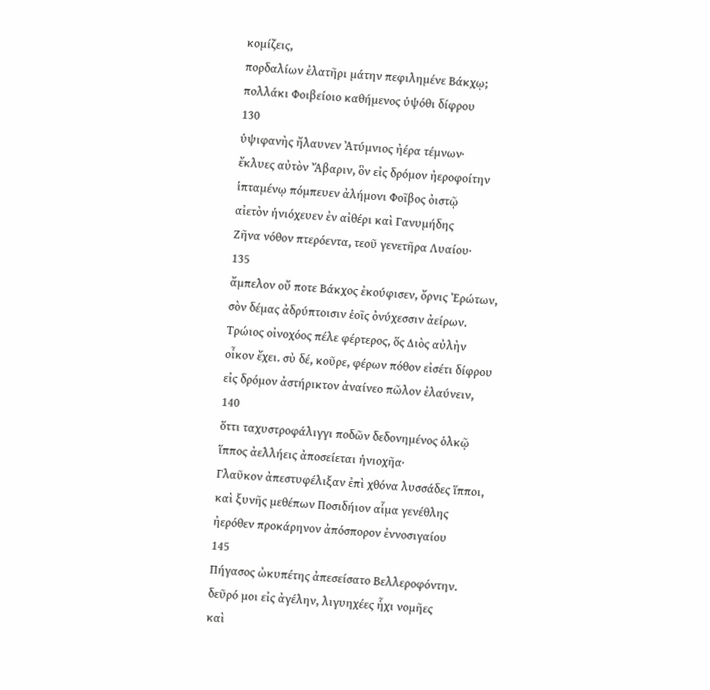κομίζεις,
πορδαλίων ἐλατῆρι μάτην πεφιλημένε Βάκχῳ;
πολλάκι Φοιβείοιο καθήμενος ὑψόθι δίφρου
130
ὑψιφανὴς ἤλαυνεν Ἀτύμνιος ἠέρα τέμνων·
ἔκλυες αὐτὸν Ἄβαριν, ὃν εἰς δρόμον ἠεροφοίτην
ἱπταμένῳ πόμπευεν ἀλήμονι Φοῖβος ὀιστῷ
αἰετὸν ἡνιόχευεν ἐν αἰθέρι καὶ Γανυμήδης
Ζῆνα νόθον πτερόεντα, τεοῦ γενετῆρα Λυαίου·
135
ἄμπελον οὔ ποτε Βάκχος ἐκούφισεν, ὄρνις Ἐρώτων,
σὸν δέμας ἀδρύπτοισιν ἑοῖς ὀνύχεσσιν ἀείρων.
Τρώιος οἰνοχόος πέλε φέρτερος, ὅς Διὸς αὐλὴν
οἶκον ἔχει. σὺ δέ, κοῦρε, φέρων πόθον εἰσέτι δίφρου
εἰς δρόμον ἀστήρικτον ἀναίνεο πῶλον ἐλαύνειν,
140
ὅττι ταχυστροφάλιγγι ποδῶν δεδονημένος ὁλκῷ
ἵππος ἀελλήεις ἀποσείεται ἡνιοχῆα·
Γλαῦκον ἀπεστυφέλιξαν ἐπὶ χθόνα λυσσάδες ἵπποι,
καὶ ξυνῆς μεθέπων Ποσιδήιον αἷμα γενέθλης
ἠερόθεν προκάρηνον ἀπόσπορον ἐννοσιγαίου
145
Πήγασος ὠκυπέτης ἀπεσείσατο Βελλεροφόντην.
δεῦρό μοι εἰς ἀγέλην, λιγυηχέες ἧχι νομῆες
καὶ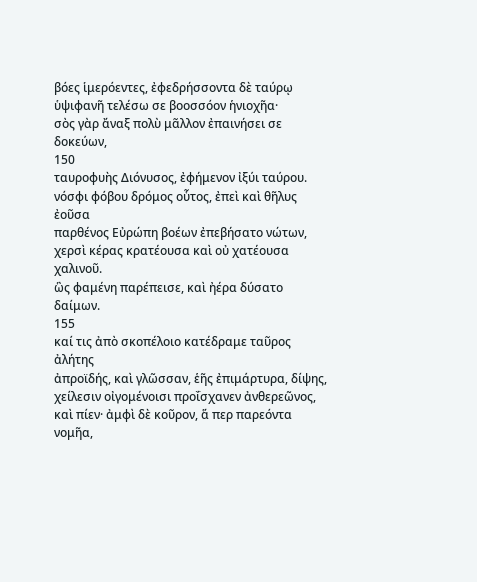βόες ἱμερόεντες, ἐφεδρήσσοντα δὲ ταύρῳ
ὑψιφανῆ τελέσω σε βοοσσόον ἡνιοχῆα·
σὸς γὰρ ἄναξ πολὺ μᾶλλον ἐπαινήσει σε δοκεύων,
150
ταυροφυὴς Διόνυσος, ἐφήμενον ἰξύι ταύρου.
νόσφι φόβου δρόμος οὗτος, ἐπεὶ καὶ θῆλυς ἐοῦσα
παρθένος Εὐρώπη βοέων ἐπεβήσατο νώτων,
χερσὶ κέρας κρατέουσα καὶ οὐ χατέουσα χαλινοῦ.
ὣς φαμένη παρέπεισε, καὶ ἠέρα δύσατο δαίμων.
155
καί τις ἀπὸ σκοπέλοιο κατέδραμε ταῦρος ἀλήτης
ἀπροϊδής, καὶ γλῶσσαν, ἑῆς ἐπιμάρτυρα, δίψης,
χείλεσιν οἰγομένοισι προΐσχανεν ἀνθερεῶνος,
καὶ πίεν· ἀμφὶ δὲ κοῦρον, ἅ περ παρεόντα νομῆα,